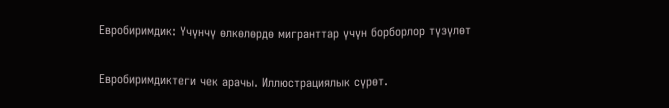Евробиримдик: Үчүнчү өлкөлөрдө мигранттар үчүн борборлор түзүлөт

Евробиримдиктеги чек арачы. Иллюстрациялык сүрөт.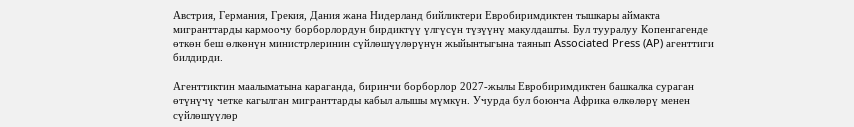Австрия, Германия, Грекия, Дания жана Нидерланд бийликтери Евробиримдиктен тышкары аймакта мигранттарды кармоочу борборлордун бирдиктүү үлгүсүн түзүүнү макулдашты. Бул тууралуу Копенгагенде өткөн беш өлкөнүн министрлеринин сүйлөшүүлөрүнүн жыйынтыгына таянып Associated Press (AP) агенттиги билдирди.

Агенттиктин маалыматына караганда, биринчи борборлор 2027-жылы Евробиримдиктен башкалка сураган өтүнүчү четке кагылган мигранттарды кабыл алышы мүмкүн. Учурда бул боюнча Африка өлкөлөрү менен сүйлөшүүлөр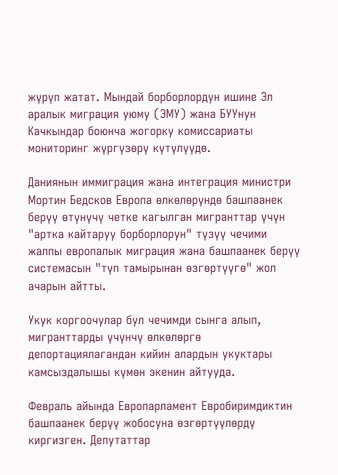жүрүп жатат. Мындай борборлордун ишине Эл аралык миграция уюму (ЭМУ) жана БУУнун Качкындар боюнча жогорку комиссариаты мониторинг жүргүзөрү күтүлүүдө.

Даниянын иммиграция жана интеграция министри Мортин Бедсков Европа өлкөлөрүндө башпаанек берүү өтүнүчү четке кагылган мигранттар үчүн "артка кайтаруу борборлорун" түзүү чечими жалпы европалык миграция жана башпаанек берүү системасын "түп тамырынан өзгөртүүгө" жол ачарын айтты.

Укук коргоочулар бул чечимди сынга алып, мигранттарды үчүнчү өлкөлөргө депортациялагандан кийин алардын укуктары камсыздалышы күмөн экенин айтууда.

Февраль айында Европарламент Евробиримдиктин башпаанек берүү жобосуна өзгөртүүлөрдү киргизген. Депутаттар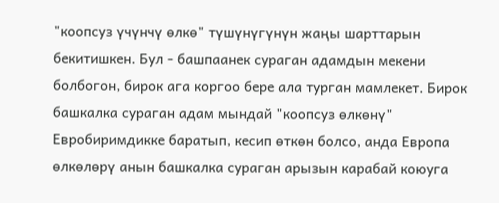"коопсуз үчүнчү өлкө" түшүнүгүнүн жаңы шарттарын бекитишкен. Бул - башпаанек сураган адамдын мекени болбогон, бирок ага коргоо бере ала турган мамлекет. Бирок башкалка сураган адам мындай "коопсуз өлкөнү" Евробиримдикке баратып, кесип өткөн болсо, анда Европа өлкөлөрү анын башкалка сураган арызын карабай коюуга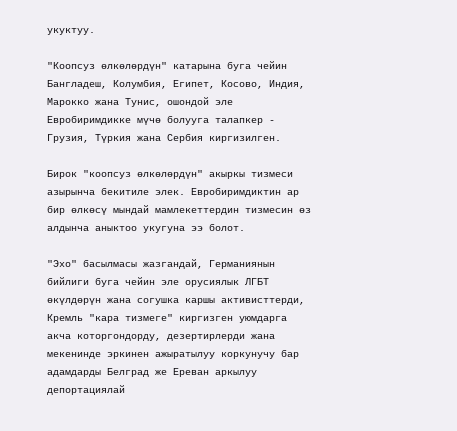укуктуу.

"Коопсуз өлкөлөрдүн" катарына буга чейин Бангладеш, Колумбия, Египет, Косово, Индия, Марокко жана Тунис, ошондой эле Евробиримдикке мүчө болууга талапкер - Грузия, Түркия жана Сербия киргизилген.

Бирок "коопсуз өлкөлөрдүн" акыркы тизмеси азырынча бекитиле элек. Евробиримдиктин ар бир өлкөсү мындай мамлекеттердин тизмесин өз алдынча аныктоо укугуна ээ болот.

"Эхо" басылмасы жазгандай, Германиянын бийлиги буга чейин эле орусиялык ЛГБТ өкүлдөрүн жана согушка каршы активисттерди, Кремль "кара тизмеге" киргизген уюмдарга акча которгондорду, дезертирлерди жана мекенинде эркинен ажыратылуу коркунучу бар адамдарды Белград же Ереван аркылуу депортациялай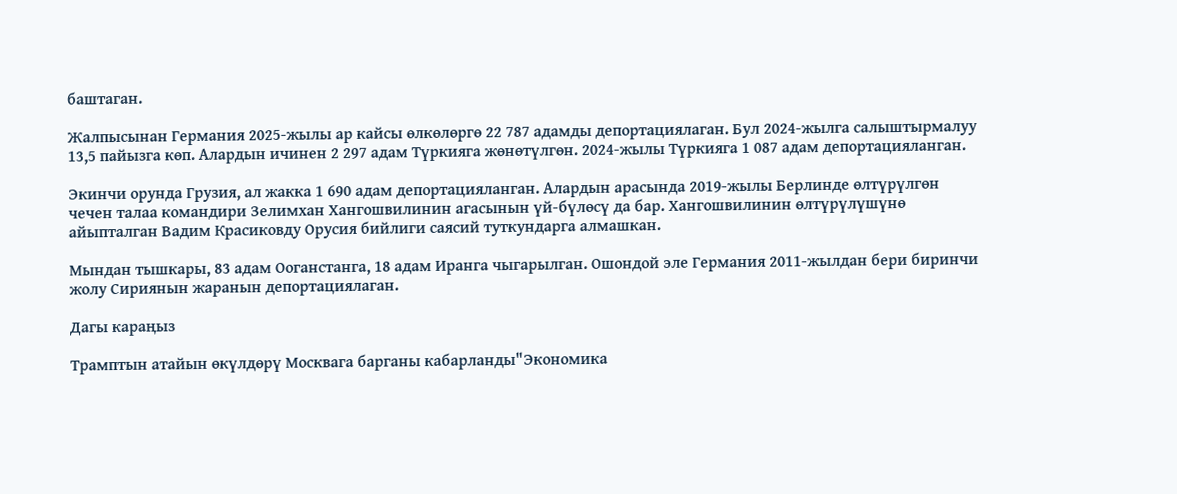баштаган.

Жалпысынан Германия 2025-жылы ар кайсы өлкөлөргө 22 787 адамды депортациялаган. Бул 2024-жылга салыштырмалуу 13,5 пайызга көп. Алардын ичинен 2 297 адам Түркияга жөнөтүлгөн. 2024-жылы Түркияга 1 087 адам депортацияланган.

Экинчи орунда Грузия, ал жакка 1 690 адам депортацияланган. Алардын арасында 2019-жылы Берлинде өлтүрүлгөн чечен талаа командири Зелимхан Хангошвилинин агасынын үй-бүлөсү да бар. Хангошвилинин өлтүрүлүшүнө айыпталган Вадим Красиковду Орусия бийлиги саясий туткундарга алмашкан.

Мындан тышкары, 83 адам Ооганстанга, 18 адам Иранга чыгарылган. Ошондой эле Германия 2011-жылдан бери биринчи жолу Сириянын жаранын депортациялаган.

Дагы караңыз

Трамптын атайын өкүлдөрү Москвага барганы кабарланды"Экономика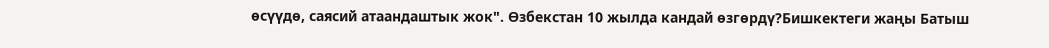өсүүдө, саясий атаандаштык жок". Өзбекстан 10 жылда кандай өзгөрдү?Бишкектеги жаңы Батыш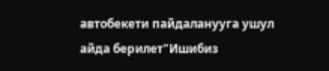автобекети пайдаланууга ушул айда берилет"Ишибиз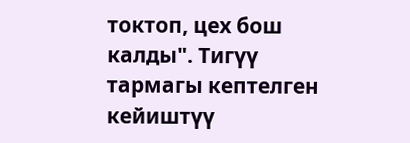токтоп, цех бош калды". Тигүү тармагы кептелген кейиштүү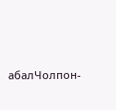абалЧолпон-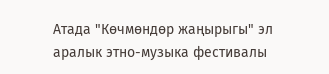Атада "Көчмөндөр жаңырыгы" эл аралык этно-музыка фестивалы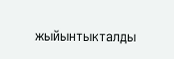жыйынтыкталды